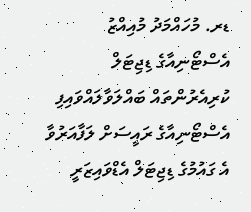ޑރ. މުހައްމަދު މުއިއްޒު
އެސްޓޯނިއާގެ ޑިޖިޓަލް ކުރިއެރުންތައް ބައްލަވާލައްވައިފި
އެސްޓޯނިއާގެ ރައީސަށް ލަފާއަރުވާ އެ ގައުމުގެ ޑިޖިޓަލް އެޑްވައިޒަރީ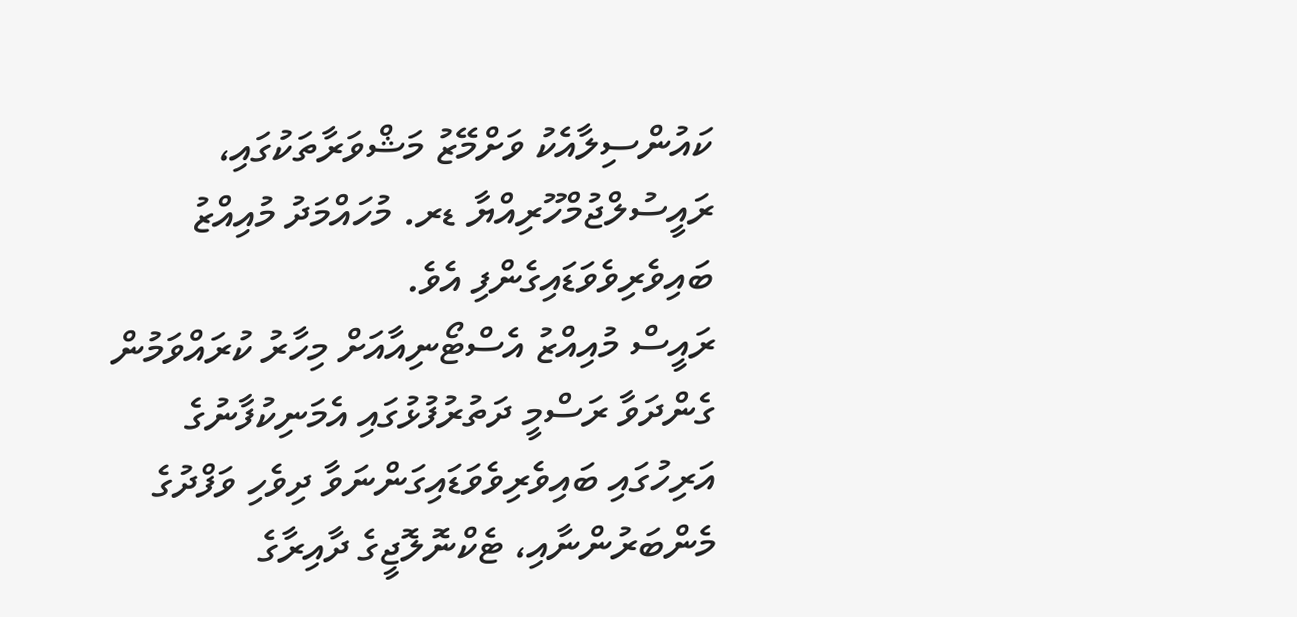ކައުންސިލާއެކު ވަށްމޭޒު މަޝްވަރާތަކުގައި، ރައީސުލްޖުމްހޫރިއްޔާ ޑރ. މުހައްމަދު މުއިއްޒު ބައިވެރިވެވަޑައިގެންފި އެވެ.
ރައީސް މުއިއްޒު އެސްޓޯނިއާއަށް މިހާރު ކުރައްވަމުން ގެންދަވާ ރަސްމީ ދަތުރުފުޅުގައި އެމަނިކުފާނުގެ އަރިހުގައި ބައިވެރިވެވަޑައިގަންނަވާ ދިވެހި ވަފްދުގެ މެންބަރުންނާއި، ޓެކްނޮލޮޖީގެ ދާއިރާގެ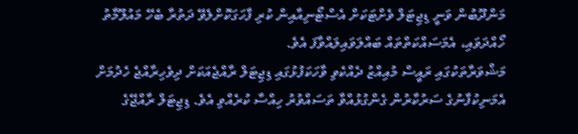މަންދޫބުން ވަނީ ޑިޖިޓަލް ވެށްޓަކަށް އެސްޓޯނިއާއިން ކުރި ފާހަގަކޮށްލެވޭ ދަތުރާ ބެހޭ މައުލޫމާތު ހޯއްދަވައި، އެމަސައްކަތްތައް ބައްލަވައިލައްވާފަ އެވެ.
މަޝްވަރާތަކުގައި ރައީސް މުއިއްޒު ދެއްކެވި ވާހަކަފުޅުގައި ޑިޖިޓަލް ރާއްޖެއަކަށް ދިވެހިރާއްޖެ ހެދުމަށް އެމަނިކުފާނުގެ ސަރުކާރުން ގެންގުޅުއްވާ ތަސައްވުރު ހިއްސާ ކުރެއްވި އެވެ. ޑިޖިޓަލް ރާއްޖޭގެ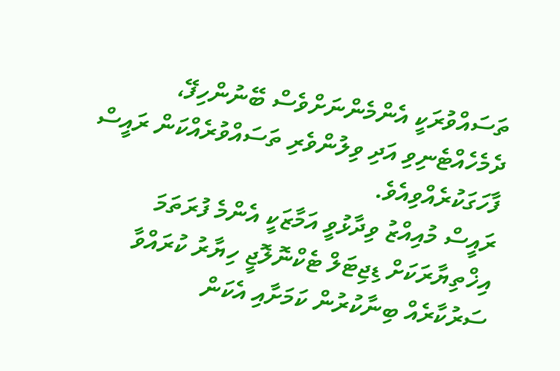ތަސައްވުރަކީ އެންމެންނަށްވެސް ބޭނުންހިފޭ، ދެމެހެއްޓެނިވި އަދި ވިލުންވެރި ތަސައްވުރެއްކަން ރައީސް ފާހަގަކުރެއްވިއެވެ.
ރައީސް މުއިއްޒު ވިދާޅުވީ އަމާޒަކީ އެންމެ ފުރަތަމަ އިޚްތިޔާރަކަށް ޑިޖިޓަލް ޓެކްނޮލޮޖީ ހިޔާރު ކުރައްވާ ސަރުކާރެއް ބިނާކުރުން ކަމަށާއި އެކަން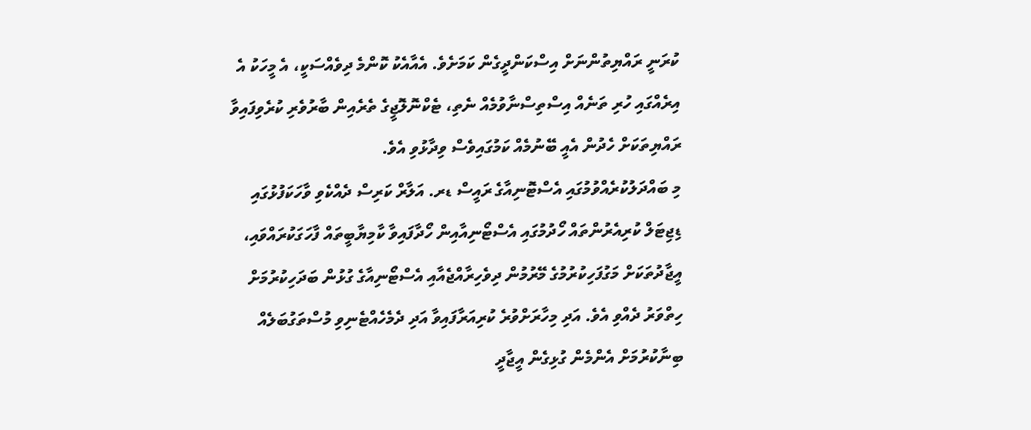ކުރަނީ ރައްޔިތުންނަށް އިސްކަންދީގެން ކަމަށެވެ. އެއާއެކު ކޮންމެ ދިވެއްސަކީ، އެ މީހަކު އެ އިރެއްގައި ހުރި ތަނެއް އިސްތިސްނާވުމެއް ނެތި، ޓެކްނޮލޮޖީގެ ތެރެއިން ބާރުވެރި ކުރެވިފައިވާ ރައްޔިތަކަށް ހެދުން އެއީ ބޭނުމެއް ކަމުގައިވެސް ވިދާޅުވި އެވެ.
މި ބައްދަލުކުރެއްވުމުގައި އެސްޓޮނިއާގެ ރައީސް ޑރ. އަލާރް ކަރިސް ދެއްކެވި ވާހަކަފުޅުގައި ޑިޖިޓަލް ކުރިއެރުންތައް ހޯދުމުގައި އެސްޓޯނިއާއިން ހޯދާފައިވާ ކާމިޔާބީތައް ފާހަގަކުރައްވައި، އީޖާދުތަކަށް މަގުފަހިކުރުމުގެ މޭރުމުން ދިވެހިރާއްޖެއާއި އެސްޓޯނިއާގެ ގުޅުން ބަދަހިކުރުމަށް ހިތްވަރު ދެއްވި އެވެ. އަދި މިހާރަށްވުރެ ކުރިއަރާފައިވާ އަދި ދެމެހެއްޓެނިވި މުސްތަގުބަލެއް ބިނާކުރުމަށް އެންމެން ގުޅިގެން އީޖާދީ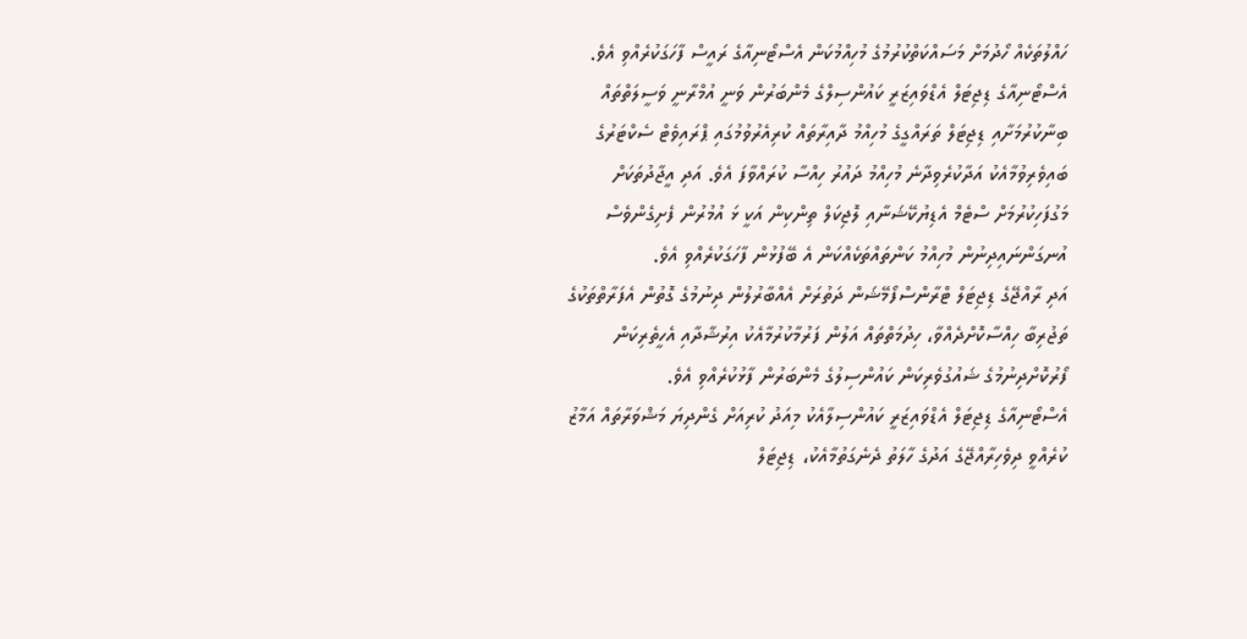ހައްލުތަކެއް ހޯދުމަށް މަސައްކަތްކުރުމުގެ މުހިއްމުކަން އެސްޓޯނިއާގެ ރައީސް ފާހަގަކުރެއްވި އެވެ.
އެސްޓޯނިއާގެ ޑިޖިޓަލް އެޑްވައިޒަރީ ކައުންސިލްގެ މެންބަރުން ވަނީ އުމްރާނީ ވަސީލަތްތައް ބިނާކުރުމަށާއި ޑިޖިޓަލް ތަރައްގީގެ މުހިއްމު ދާއިރާތައް ކުރިއެރުވުމުގައި ޕްރައިވެޓް ސެކްޓަރުގެ ބައިވެރިވުމާއެކު އަދާކުރެވިދާނެ މުހިއްމު ދައުރު ހިއްސާ ކުރައްވާފަ އެވެ. އަދި އީޖާދުތަކަށް މަގުފަހިކުރުމަށް ސްޓެމް އެޑިޔުކޭޝަނާއި ލޮޖިކަލް ތިންކިން އަކީ ޅަ އުމުރުން ފެށިގެންވެސް އުނގަންނައިދިނުން މުހިއްމު ކަންތައްތަކެއްކަން އެ ބޭފުޅުން ފާހަގަކުރެއްވި އެވެ.
އަދި ރާއްޖޭގެ ޑިޖިޓަލް ޓްރާންސްފޯމޭޝަން ދަތުރަށް އެއްބާރުލުން ދިނުމުގެ ގޮތުން އެފަރާތްތަކުގެ ތަޖުރިބާ ހިއްސާކޮށްދެއްވާ، ހިދުމަތްތައް އަލުން ފަރުމާކުރުމާއެކު އިރުޝާދާއި އެހީތެރިކަން ފޯރުކޮށްދިނުމުގެ ޝައުގުވެރިކަން ކައުންސިލުގެ މެންބަރުން ފާޅުކުރެއްވި އެވެ.
އެސްޓޯނިއާގެ ޑިޖިޓަލް އެޑްވައިޒަރީ ކައުންސިލާއެކު މިއަދު ކުރިއަށް ގެންދިޔަ މަޝްވަރާތައް އަމާޒު ކުރެއްވީ ދިވެހިރާއްޖޭގެ އަދުގެ ހާލަތު ދެނެގަތުމާއެކު، ޑިޖިޓަލް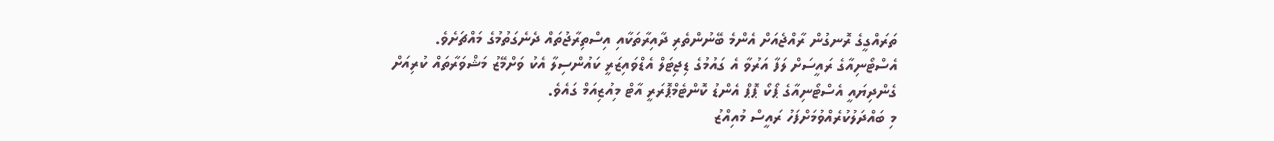ތަރައްގީގެ ރޮނގުން ރާއްޖެއަށް އެންމެ ބޭނުންތެރި ދާއިރާތަކާއި އިސްތިރާޖުތައް ދެނެގަތުމުގެ މައްޗަށެވެ.
އެސްޓޯނިއާގެ ރައީސަށް ލަފާ އަރުވާ އެ ގައުމުގެ ޑިޖިޓަލް އެޑްވައިޒަރީ ކައުންސިލާ އެކު ވަށްމޭޒު މަޝްވަރާތައް ކުރިއަށް ގެންދިޔައީ އެސްޓޯނިއާގެ ޕޯކޯ ޕޮޕް އެންޑު ކޮންޓެމްޕޮރަރީ އާޓް މިއުޒިއަމް ގައެވެ.
މި ބައްދަލުކުރެއްވުމަށްފަހު ރައީސް މުއިއްޒު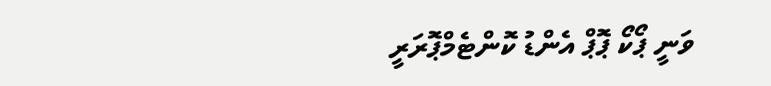ވަނީ ޕޯކޯ ޕޮޕް އެންޑު ކޮންޓެމްޕޮރަރީ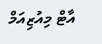އާޓް މިއުޒިއަމް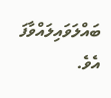ބައްލަވައިލައްވާފަ އެވެ.